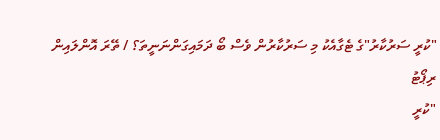"ކުރީ ސަރުކާރު"ގެ ޓެގާއެކު މި ސަރުކާރުން ވެސް ބޯ ދަމައިގަންނަނީތަ؟ / ތޭރަ އޮންލައިން
ރިޕޯޓު
"ކުރީ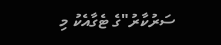ސަރުކާރު"ގެ ޓެގާއެކު މި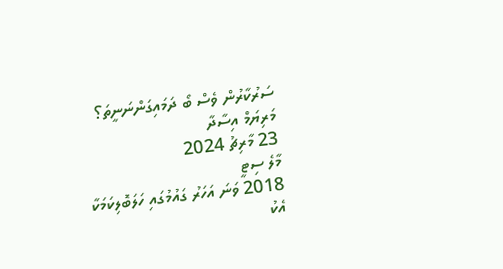ސަރުކާރުން ވެސް ބޯ ދަމައިގަންނަނީތަ؟
މަރިޔަމް އިސާދާ
23 މާރިޗު 2024
މާލެ ސިޓީ
2018 ވަނަ އަހަރު ގައުމުގައި ހަލަބޮލިކަމަކާ އެކު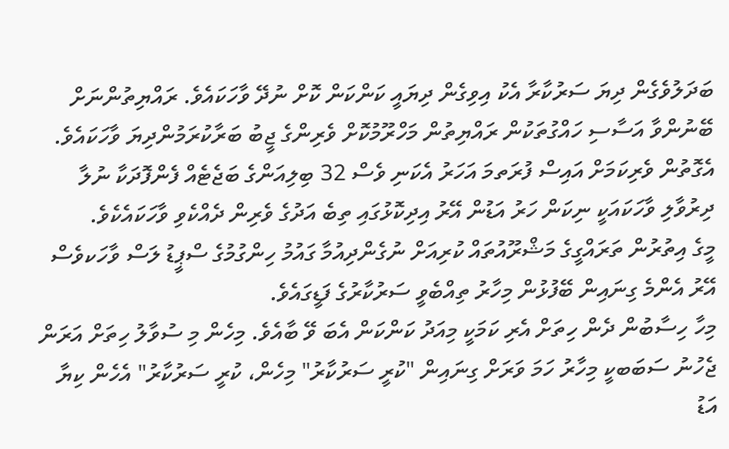ބަދަލުވެގެން ދިޔަ ސަރުކާރާ އެކު އިވިގެން ދިޔައީ ކަންކަން ކޮށް ނުދޭ ވާހަކައެވެ. ރައްޔިތުންނަށް ބޭނުންވާ އަސާސި ހައްގުތަކުން ރައްޔިތުން މަހްރޫމުކޮށް ވެރިންގެ ޖީބު ބަރާކުރަމުންދިޔަ ވާހަކައެވެ.
އެގޮތުން ވެރިކަމަށް އައިސް ފުރަތމަ އަހަރު އެކަނި ވެސް 32 ބިލިއަންގެ ބަޖެޓެއް ފެންފޮދަކާ ނުލާ ދިރުވާލި ވާހަކައަކީ ނިކަން ހަރު އަޑުން އޭރު އިދިކޮޅުގައި ތިބެ އަދުގެ ވެރިން ދެއްކެވި ވާހަކައެކެވެ.
މީގެ އިތުރުން ތަރައްގީގެ މަޝްރޫއުތައް ކުރިއަށް ނުގެންދިއުމާ ގައުމު ހިންގުމުގެ ސްޕީޑު ލަސް ވާހަކވެސް އޭރު އެންމެ ގިނައިން ބޭފުޅުން މިހާރު ތިއްބެވީ ސަރުކާރުގެ ފަޑީގައެވެ.
މިހާ ހިސާބުން ދެން ހިތަށް އެރި ކަމަކީ މިއަދު ކަންކަން އެބަ ވޭ ބާއެވެ. މިހެން މި ސުވާލު ހިތަށް އަރަން ޖެހުނު ސަބަބކީ މިހާރު ހަމަ ވަރަށް ގިނައިން "ކުރީ ސަރުކާރު" މިހެން، ކުރީ ސަރުކާރު" އެހެން ކިޔާ އަޑު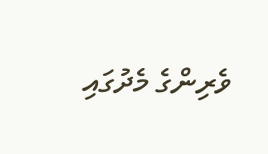ވެރިންގެ މެދުގައި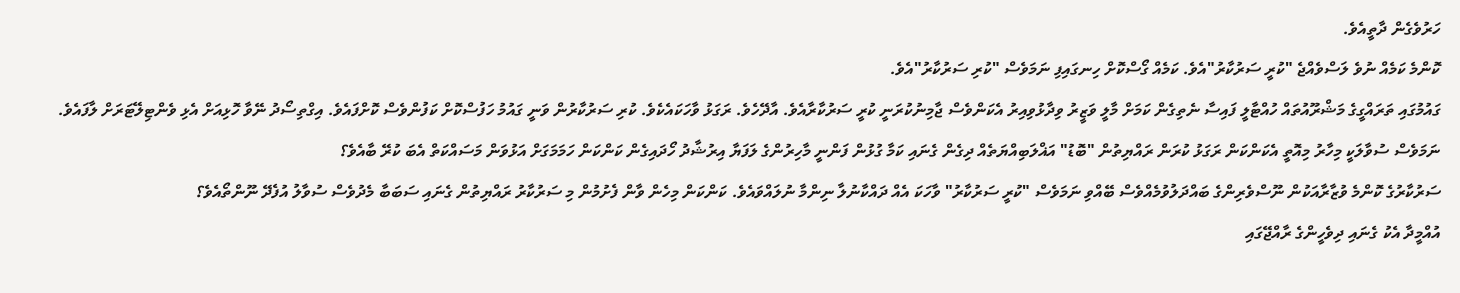ހަރުވެގެން ދާތީއެވެ.
ކޮންމެ ކަމެއް ނުވެ ލަސްވެއްޖެ "ކުރީ ސަރުކާރު"އެވެ. ކަމެއް ގޯސްކޮށް ހިނގައިފި ނަމަވެސް "ކުރި ސަރުކާރު"އެވެ.
ގައުމުގައި ތަރައްގީގެ މަޝްރޫއުތައް ހުއްޓާލީ ފައިސާ ނެތިގެން ކަމަށް މާލީ ވަޒީރު ވިދާޅުވިއިރު އެކަންވެސް ޖާމިނުކުރަނީ ކުރީ ސަރުކާރާއެވެ. އާދޭހެވެ. ރަގަޅު ވާހަކައެކެވެ. ކުރި ސަރުކާރުން ވަނީ ގައުމު ހަފުސްކޮށް ކަފުންވެސް ކޮށްފައެވެ. އިގްތިސޯދު ނޭވާ ހޮޅިއަށް އެޅި ވެންޓިލޭޓަރަށް ލާފައެވެ.
ނަމަވެސް ސުވާލަކީ މިހާރު މިއޮތީ އެކަންކަން ރަގަޅު ކުރަން ރައްޔިތުން "ބޮޑު" އަޣްލަބިއްޔަތެއް ދިގެން ގެނައި ކަމާ ގުޅުން ފަންނީ މާހިރުންގެ ލަފަޔާ އިރުޝާދު ހޯދައިގެން ކަންކަން ހަމަމަގަށް އަޅުވަން މަސައްކަތް އެބަ ކުރޭ ބާއެވެ؟
ސަރުކާރުގެ ކޮންމެ ވުޒާރާއަކުން ނޫސްވެރިންގެ ބައްދަލުވުމެއްވެސް ބޭއްވި ނަމަވެސް "ކުރީ ސަރުކާރު" ވާހަކަ އެއް ދައްކާނުލާ ނިންމާ ނުލައްވައެވެ. ކަންކަން މިހެން ވާން ފެށުމުން މި ސަރުކާރު ރައްޔިތުން ގެނައި ސަބަބާ މެދުވެސް ސުވާލު އުފެދޭ ނޫންތޯއެވެ؟
އުއްމީދާ އެކު ގެނައި ދިވެހީންގެ ރާއްޖޭގައި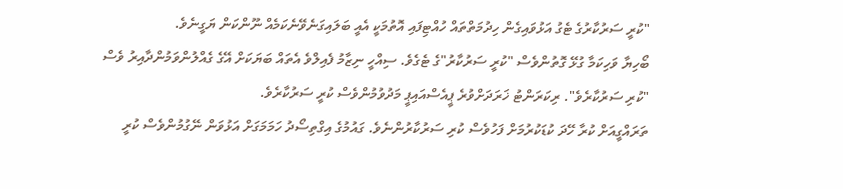"ކުރީ ސަރުކާރުގެ ޓެގު އަޅުވައިގެން ހިދުމަތްތައް ހުއްޓިފައި އޮތުމަކީ އެއީ ބަލައިގަނެވޭނެކަމެއް ނޫންކަން ޔަގީނެވެ.
ބޯހިޔާ ވަހިކަމާ ގުޅޭ ގޮތުންވެސް "ކުރީ ސަރުކާރު"ގެ ޓެގެވެ. ސިއްހީ ނިޒާމު ފެއިލްވެ އެތައް ބަޔަކަށް އޭގެ ގެއްލުންވަމުންދާއިރު ވެސް "ކުރި ސަރުކާރެވެ". ރިކަރަންޓު ޚަރަދަށްވުރެ ޕީއެސްއައިޕީ މަދުވުމުންވެސް ކުރީ ސަރުކާރެވެ.
ތަރައްގީއަށް ކުރާ ހޭދަ ކުޑަކުރުމަށް ފަހުވެސް ކުރި ސަރުކާރުންނެވެ. ގައުމުގެ އިގްތިސޯދު ހަމަމަގަށް އަޅުވަން ނޭގުމުންވެސް ކުރީ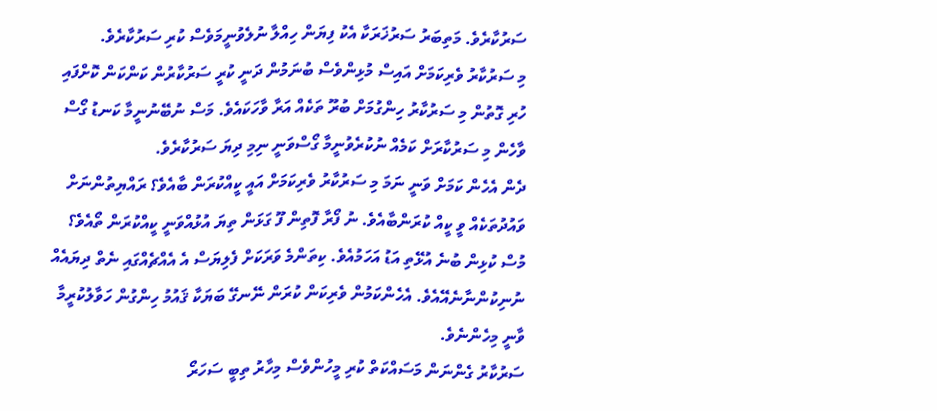ސަރުކާރެވެ. މަތިބަރު ސަރުޚަރަކާ އެކު ފިޔަން ހިއްލާ ނުލެވުނީމަވެސް ކުރި ސަރުކާރެވެ.
މި ސަރުކާރު ވެރިކަމަށް އައިސް މުޅިންވެސް ބުނަމުން ދަނީ ކުރީ ސަރުކާރުން ކަންކަން ކޮށްފައި ހުރި ގޮތުން މި ސަރުކާރު ހިންގުމަށް ބުރޫ ތަކެއް އަރާ ވާހަކައެވެ. މަސް ނުބޭނުނީމާ ކަނޑު ގޯސް ވާހެން މި ސަރުކާރަށް ކަމެއް ނުކުރެވުނީމާ ގޯސްވަނީ ނިމި ދިޔަ ސަރުކާރެވެ.
ދެން އެހެން ކަމަށް ވަނީ ނަމަ މި ސަރުކާރު ވެރިކަމަށް އައީ ކީއްކުރަން ބާއެވެ؟ ރައްޔިތުންނަށް ވައުދުތަކެއް ވީ ކީއް ކުރަންބާއެވެ. ނު ފޯރާ ފޮތިން ފޫ ގަޅަން ތިޔަ އުޅުއްވަނީ ކީއްކުރަން ތޯއެވެ؟ މުސް ކުޅިން ބުނެ އުޅޭތި އަޑު އަހަމުއެވެ. ކިތަންމެ ވަރަކަށް ފެލިޔަސް އެ އެއްޗެއްގައި ނެތް ދިޔައެއް ނުނިކުންނާނެއޭއެވެ. އެހެންކަމުން ވެރިކަން ކުރަން ނޭނގޭ ބަޔަކާ ޤައުމު ހިންގުން ހަވާލުކުރީމާ ވާނީ މިހެންނެވެ.
ސަރުކާރު ގެންނަން މަސައްކަތް ކުރި މީހުންވެސް މިހާރު ތިބީ ސަހަރޯ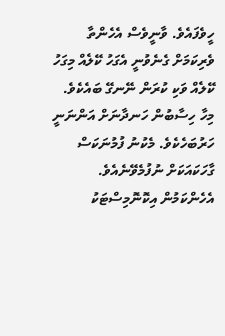ހީވެފައެވެ. ވާނީވެސް އެހެންތާ ވެރިކަމަށް ގެނެވުނީ އެގަހު ކޭލެއް މިގަހު ކޭލެއް ވަކި ކުރަން ނޭނގޭ ބައެކެވެ.
މިހާ ހިސާބުން ހަނދާނަށް އަންނަނީ ހަރުބަހެކެވެ. މެކުނު ފުމުނަކަސް ގާހަކައަކަށް ނުފުމެވޭނެއެވެ. އެހެންކަމުން އިކޮނޮމިސްޓަކު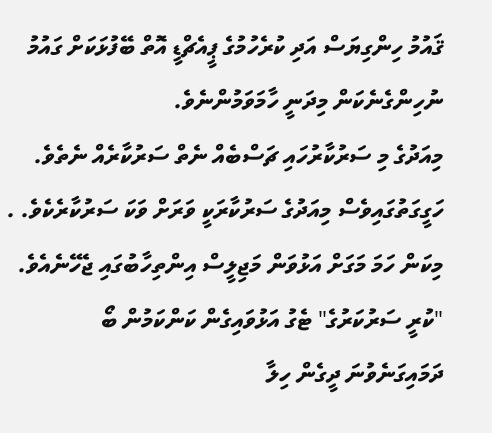ޤައުމު ހިންގިޔަސް އަދި ކުރެހުމުގެ ޕީއެޗްޑީ އޮތް ބޭފުޅަކަށް ގައުމު ނުހިންގެނެކަން މިދަނީ ހާމަވަމުންނެވެ.
މިއަދުގެ މި ސަރުކާރުހައި ޗަސްބެއް ނެތް ސަރުކާރެއް ނެތެވެ. ހަގީގަތުގައިވެސް މިއަދުގެ ސަރުކާރަކީ ވަރަށް ވަކަ ސަރުކާރެކެވެ. . މިކަން ހަމަ މަގަށް އަޅުވަން މަޖިލީސް އިންތިހާބުގައި ޖެހޭނެއެވެ.
"ކުރީ ސަރުކަރުގެ" ޓެގު އަޅުވައިގެން ކަންކަމުން ބޯ ދަމައިގަނެވުނަ ދީގެން ހިލާ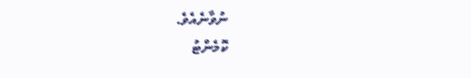ނުވާނެއެވެ.
ކޮމެންޓު